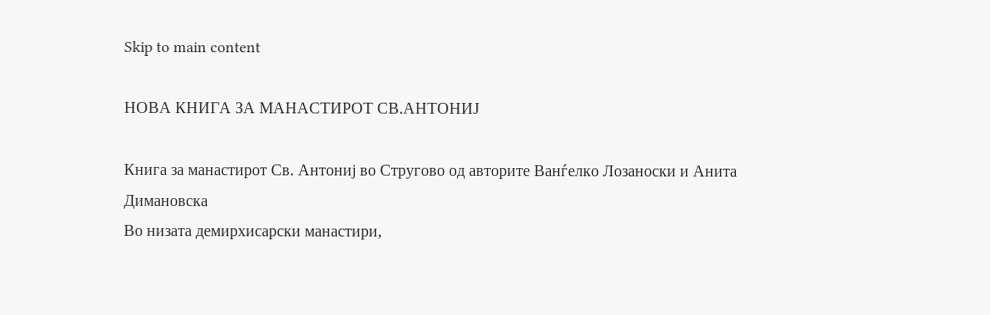Skip to main content

НОВА КНИГА ЗА МАНАСТИРОТ СВ.АНТОНИЈ

Книга за манастирот Св. Антониј во Стругово од авторите Ванѓелко Лозаноски и Анита Димановска
Во низата демирхисарски манастири,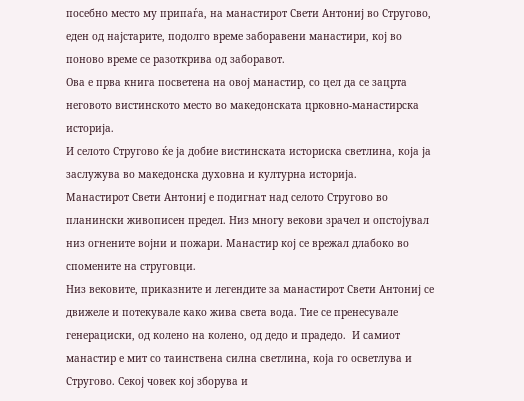посебно место му припаѓа, на манастирот Свети Антониј во Стругово, еден од најстарите, подолго време заборавени манастири, кој во поново време се разоткрива од заборавот.
Ова е прва книга посветена на овој манастир, со цел да се зацрта неговото вистинското место во македонската црковно-манастирска историја.
И селото Стругово ќе ја добие вистинската историска светлина, која ја заслужува во македонска духовна и културна историја.
Манастирот Свети Антониј е подигнат над селото Стругово во планински живописен предел. Низ многу векови зрачел и опстојувал низ огнените војни и пожари. Манастир кој се врежал длабоко во спомените на струговци.
Низ вековите, приказните и легендите за манастирот Свети Антониј се движеле и потекувале како жива света вода. Тие се пренесувале генерациски, од колено на колено, од дедо и прадедо.  И самиот манастир е мит со таинствена силна светлина, која го осветлува и Стругово. Секој човек кој зборува и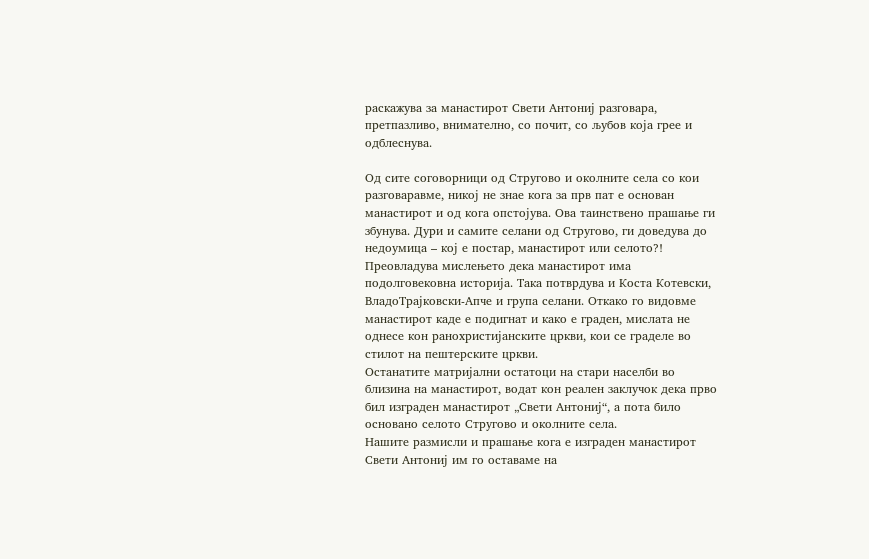раскажува за манастирот Свети Антониј разговара, претпазливо, внимателно, со почит, со љубов која грее и одблеснува.

Од сите соговорници од Стругово и околните села со кои разговаравме, никој не знае кога за прв пат е основан манастирот и од кога опстојува. Ова таинствено прашање ги збунува. Дури и самите селани од Стругово, ги доведува до недоумица – кој е постар, манастирот или селото?! Преовладува мислењето дека манастирот има подолговековна историја. Така потврдува и Коста Котевски, ВладоТрајковски-Апче и група селани. Откако го видовме манастирот каде е подигнат и како е граден, мислата не однесе кон ранохристијанските цркви, кои се граделе во стилот на пештерските цркви.
Останатите матријални остатоци на стари населби во близина на манастирот, водат кон реален заклучок дека прво бил изграден манастирот „Свети Антониј“, а пота било основано селото Стругово и околните села.
Нашите размисли и прашање кога е изграден манастирот Свети Антониј им го оставаме на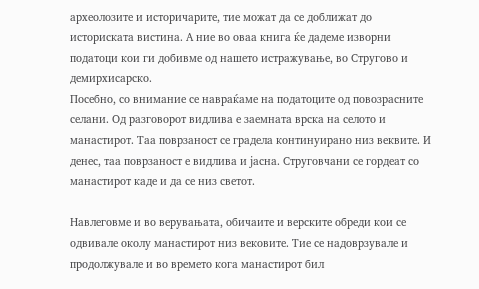археолозите и историчарите, тие можат да се доближат до историската вистина. А ние во оваа книга ќе дадеме изворни податоци кои ги добивме од нашето истражување, во Стругово и демирхисарско.
Посебно, со внимание се навраќаме на податоците од повозрасните селани. Од разговорот видлива е заемната врска на селото и манастирот. Таа поврзаност се градела континуирано низ веквите. И денес, таа поврзаност е видлива и јасна. Струговчани се гордеат со манастирот каде и да се низ светот.

Навлеговме и во верувањата, обичаите и верските обреди кои се одвивале околу манастирот низ вековите. Тие се надоврзувале и продолжувале и во времето кога манастирот бил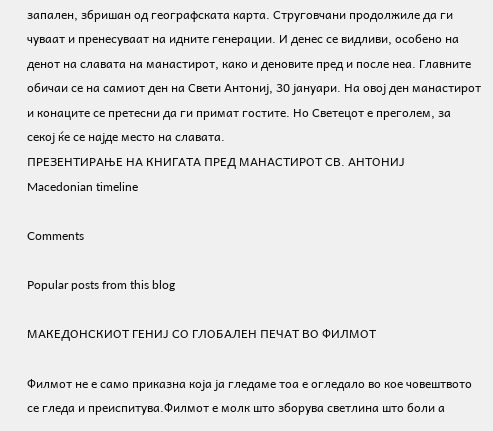запален, збришан од географската карта. Струговчани продолжиле да ги чуваат и пренесуваат на идните генерации. И денес се видливи, особено на денот на славата на манастирот, како и деновите пред и после неа. Главните обичаи се на самиот ден на Свети Антониј, 30 јануари. На овој ден манастирот и конаците се претесни да ги примат гостите. Но Светецот е преголем, за секој ќе се најде место на славата.
ПРЕЗЕНТИРАЊЕ НА КНИГАТА ПРЕД МАНАСТИРОТ СВ. АНТОНИЈ
Macedonian timeline

Comments

Popular posts from this blog

МАКЕДОНСКИОТ ГЕНИЈ СО ГЛОБАЛЕН ПЕЧАТ ВО ФИЛМОТ

Филмот не е само приказна која ја гледаме тоа е огледало во кое човештвото се гледа и преиспитува.Филмот е молк што зборува светлина што боли а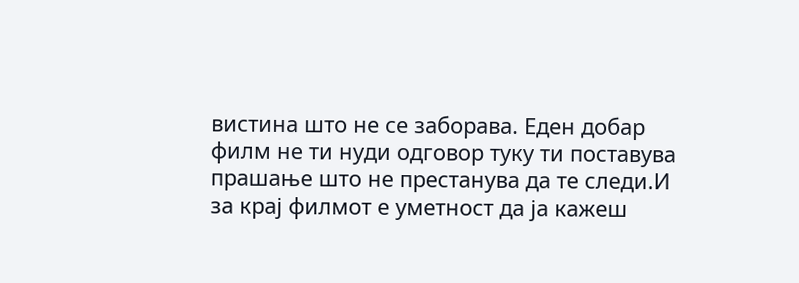вистина што не се заборава. Еден добар филм не ти нуди одговор туку ти поставува прашање што не престанува да те следи.И за крај филмот е уметност да ја кажеш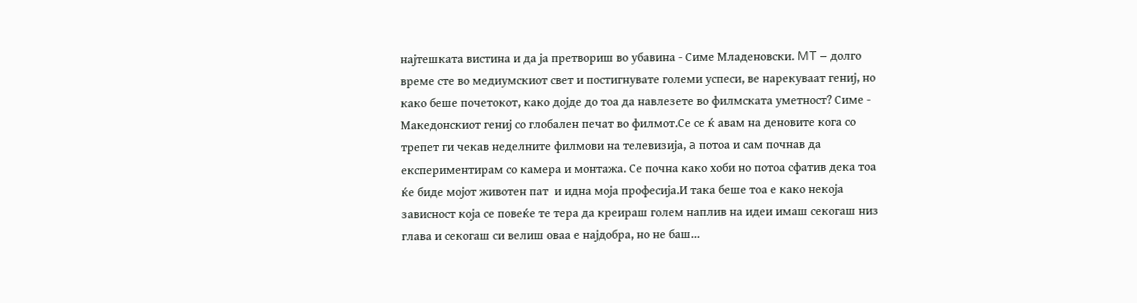најтешката вистина и да ја претвориш во убавина - Симе Младеновски. MT – долго време сте во медиумскиот свет и постигнувате големи успеси, ве нарекуваат гениј, но како беше почетокот, како дојде до тоа да навлезете во филмската уметност? Симе - Македонскиот гениј со глобален печат во филмот.Се се ќ авам на деновите кога со трепет ги чекав неделните филмови на телевизија, a потоа и сам почнав да експериментирам со камера и монтажа. Се почна како хоби но потоа сфатив дека тоа ќе биде мојот животен пат  и идна моја професија.И така беше тоа е како некоја зависност која се повеќе те тера да креираш голем наплив на идеи имаш секогаш низ глава и секогаш си велиш оваа е најдобра, но не баш...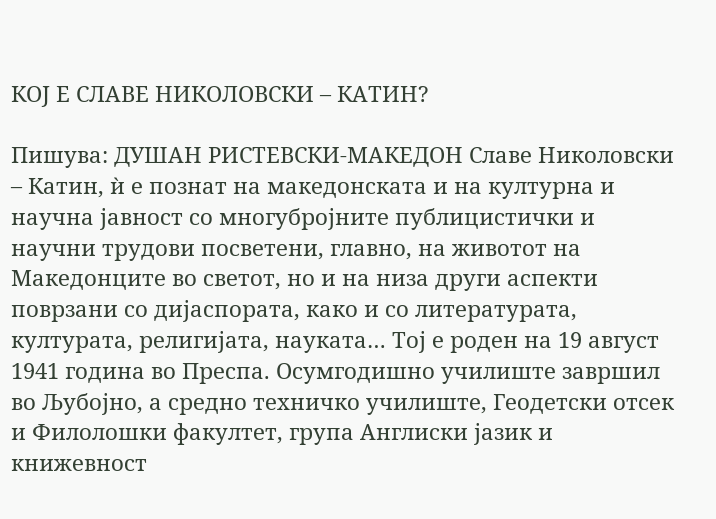КОЈ Е СЛАВЕ НИКОЛОВСКИ – КАТИН?

Пишува: ДУШАН РИСТЕВСКИ-МАКЕДОН Славе Николовски – Катин, ѝ е познат на македонската и на културна и научна јавност со многубројните публицистички и научни трудови посветени, главно, на животот на Македонците во светот, но и на низа други аспекти поврзани со дијаспората, како и со литературата, културата, религијата, науката… Тој е роден на 19 август 1941 година во Преспа. Осумгодишно училиште завршил во Љубојно, а средно техничко училиште, Геодетски отсек и Филолошки факултет, група Англиски јазик и книжевност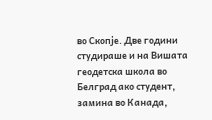во Скопје. Две години студираше и на Вишата геодетска школа во Белград ако студент, замина во Канада,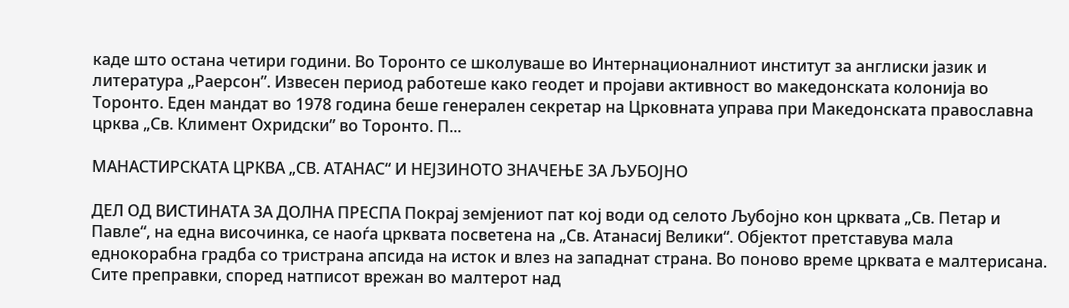каде што остана четири години. Во Торонто се школуваше во Интернационалниот институт за англиски јазик и литература „Раерсон”. Извесен период работеше како геодет и пројави активност во македонската колонија во Торонто. Еден мандат во 1978 година беше генерален секретар на Црковната управа при Македонската православна црква „Св. Климент Охридски” во Торонто. П...

МАНАСТИРСКАТА ЦРКВА „СВ. АТАНАС“ И НЕЈЗИНОТО ЗНАЧЕЊЕ ЗА ЉУБОЈНО

ДЕЛ ОД ВИСТИНАТА ЗА ДОЛНА ПРЕСПА Покрај земјениот пат кој води од селото Љубојно кон црквата „Св. Петар и Павле“, на една височинка, се наоѓа црквата посветена на „Св. Атанасиј Велики“. Објектот претставува мала еднокорабна градба со тристрана апсида на исток и влез на западнат страна. Во поново време црквата е малтерисана. Сите преправки, според натписот врежан во малтерот над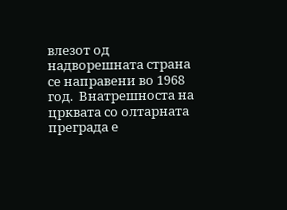влезот од надворешната страна се направени во 1968 год.  Внатрешноста на црквата со олтарната преграда е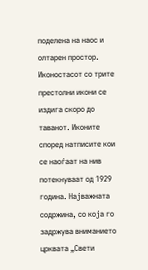поделена на наос и олтарен простор. Иконостасот со трите престолни икони се издига скоро до таванот. Иконите според натписите кои се наоѓаат на нив потекнуваат од 1929 година. Најважната содржина, со која го задржува вниманието црквата „Свети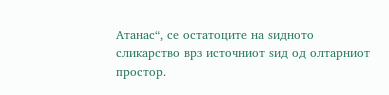Атанас“, се остатоците на ѕидното сликарство врз источниот ѕид од олтарниот простор.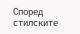Според стилските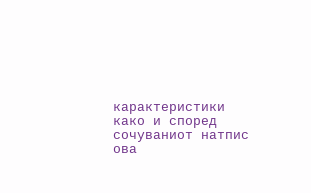карактеристики како и според сочуваниот натпис ова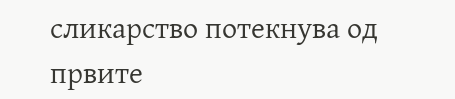сликарство потекнува од првите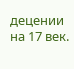децении на 17 век.